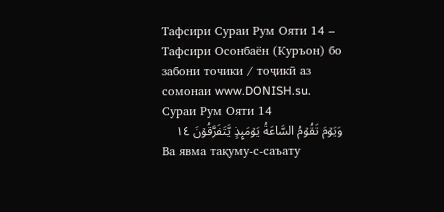Тафсири Сураи Рум Ояти 14 – Тафсири Осонбаён (Куръон) бо забони точики / тоҷикӣ аз сомонаи www.DONISH.su.
Сураи Рум Ояти 14
وَيَوۡمَ تَقُوۡمُ السَّاعَةُ يَوۡمَٮِٕذٍ يَّتَفَرَّقُوۡنَ ١٤
Ва явма тақуму-с-саъату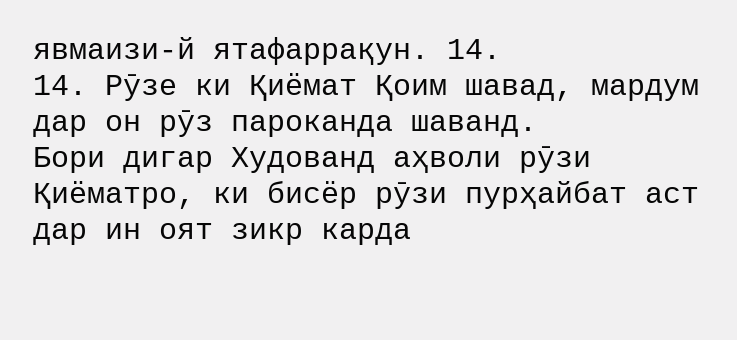явмаизи-й ятафаррақун. 14.
14. Рӯзе ки Қиёмат Қоим шавад, мардум дар он рӯз пароканда шаванд.
Бори дигар Худованд аҳволи рӯзи Қиёматро, ки бисёр рӯзи пурҳайбат аст дар ин оят зикр карда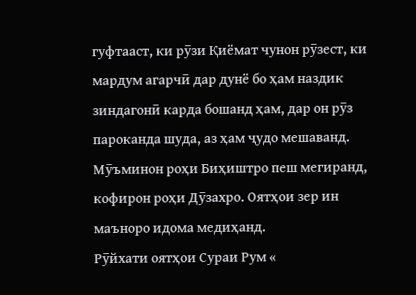гуфтааст, ки рӯзи Қиёмат чунон рӯзест, ки мардум агарчӣ дар дунё бо ҳам наздик зиндагонӣ карда бошанд ҳам, дар он рӯз пароканда шуда, аз ҳам ҷудо мешаванд. Мӯъминон роҳи Биҳиштро пеш мегиранд, кофирон роҳи Дӯзахро. Оятҳои зер ин маъноро идома медиҳанд.
Рӯйхати оятҳои Сураи Рум «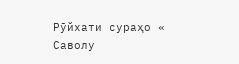Рӯйхати сураҳо «
Саволу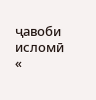ҷавоби исломӣ «